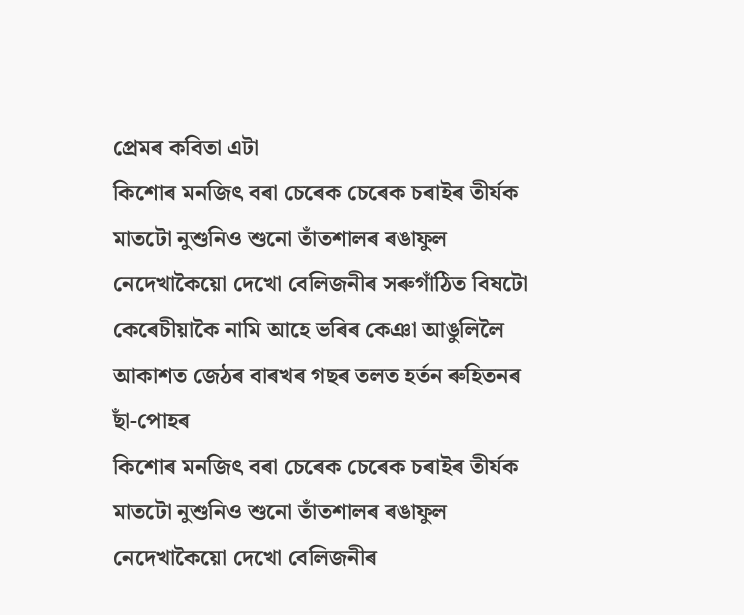প্ৰেমৰ কবিতা এটা
কিশোৰ মনজিৎ বৰা চেৰেক চেৰেক চৰাইৰ তীৰ্যক মাতটো নুশুনিও শুনো তাঁতশালৰ ৰঙাফুল নেদেখাকৈয়ো দেখো বেলিজনীৰ সৰুগাঁঠিত বিষটো কেৰেচীয়াকৈ নামি আহে ভৰিৰ কেঞা আঙুলিলৈ আকাশত জেঠৰ বাৰখৰ গছৰ তলত হৰ্তন ৰুহিতনৰ ছাঁ-পোহৰ
কিশোৰ মনজিৎ বৰা চেৰেক চেৰেক চৰাইৰ তীৰ্যক মাতটো নুশুনিও শুনো তাঁতশালৰ ৰঙাফুল নেদেখাকৈয়ো দেখো বেলিজনীৰ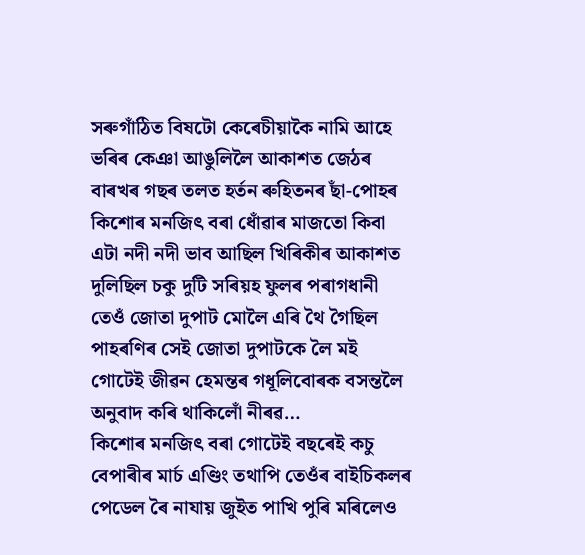সৰুগাঁঠিত বিষটো কেৰেচীয়াকৈ নামি আহে ভৰিৰ কেঞা আঙুলিলৈ আকাশত জেঠৰ বাৰখৰ গছৰ তলত হৰ্তন ৰুহিতনৰ ছাঁ-পোহৰ
কিশোৰ মনজিৎ বৰা ধোঁৱাৰ মাজতো কিবা এটা নদী নদী ভাব আছিল খিৰিকীৰ আকাশত দুলিছিল চকু দুটি সৰিয়হ ফুলৰ পৰাগধানী তেওঁ জোতা দুপাট মোলৈ এৰি থৈ গৈছিল পাহৰণিৰ সেই জোতা দুপাটকে লৈ মই গোটেই জীৱন হেমন্তৰ গধূলিবোৰক বসন্তলৈ অনুবাদ কৰি থাকিলোঁ নীৰৱ…
কিশোৰ মনজিৎ বৰা গোটেই বছৰেই কচু বেপাৰীৰ মাৰ্চ এণ্ডিং তথাপি তেওঁৰ বাইচিকলৰ পেডেল ৰৈ নাযায় জুইত পাখি পুৰি মৰিলেও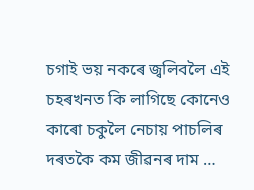চগাই ভয় নকৰে জ্বলিবলৈ এই চহৰখনত কি লাগিছে কোনেও কাৰো চকুলৈ নেচায় পাচলিৰ দৰতকৈ কম জীৱনৰ দাম …